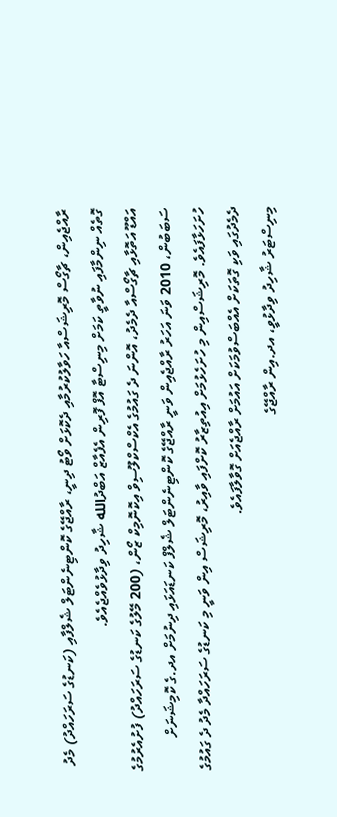ރާއްޖެއިން، ޗާގޯސް މޮރިޝަސްއާ ހަވާލުކުރުމާއި ދެކޮޅަށް ވޯޓު ދިނީ، ރާއްޖޭގެ ކޮންޓިނެންޓަލް ޝެލްފާއި (ކަނޑުގެ ސަރަހައްދު) މެދު ގޮތެއް ނިންމާފައި ނުވާތީ ކަމަށް މިނިސްޓާ އޮފް ފޮރިން އެފެއާޒް އަބްދުالله ޝާހިދު ވިދާޅުވެއްޖެއެވެ.
އައްޑޫ އަތޮޅާއި ޗާގޯސްއާ ދެމެދު، އޮންނަ ދެ ގައުމުގެ އެކްސްކްލޫސިވް އިކޮނޮމިކް ޒޯން، (200 މޭލުގެ ކަނޑުގެ ސަރަހައްދު) ފުށުއެރުމުގެ ސަބަބުން، 2010 ވަނަ އަހަރު ރާއްޖެއިން ވަނީ ރާއްޖޭގެ ކޮންޓިނެންޓަލް ޝެލްފް ކަނޑައަޅައި ދިނުމަށް އދ.ގެ ކޮމިޝަނަށް ހުށަހަޅާފައެވެ. މޮރިޝަސްއިން މި ހުށަހެޅުމަށް އިއުތިޒާރު ކޮށްފައި ވާއިރު، މޮރިޝަސް އިން ވަނީ މި ކަނޑުގެ ސަރަހައްދާ މެދު ދެ ގައުމުގެ ދެމެދުގައި ވަކި ގޮތަކަށް އެއްބަސްވުމަކަށް އައުމަށް ރާއްޖެއަށް ގޮވާލާފައެވެ.
މިނިސްޓަރު ޝާހިދު ވިދާޅުވީ، އދ.އިން ރާއްޖޭގެ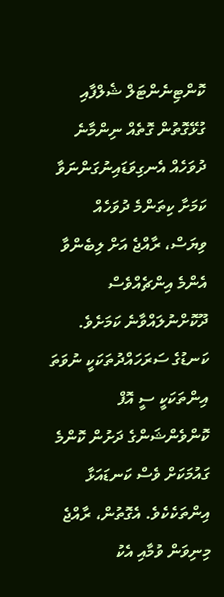ކޮންޓިނެންޓަލް ޝެލްފާއި ގުޅޭގޮތުން ގޮތެއް ނިންމާނެ ދުވަހެއް އެނގިވަޑައިނުގަންނަވާ ކަމަށާ ކިތަންމެ ދުވަހެއް ވިޔަސް، ރާއްޖެ އަށް ލިބެންވާ އެންމެ އިންޗެއްވެސް ދޫކޮށްނުލައްވާނެ ކަމަށެވެ.
ކަނޑުގެ ސަރަހައްދުތަކަކީ ނުވަތަ އިންތަކަކީ ސީ އޮފް ކޮންވެންޝަންގެ ދަށުން ކޮންމެ ގައުމަކަށް ވެސް ކަނޑައަޅާ އިންތަކެކެވެ. އެގޮތުން، ރާއްޖެ މިނިވަން ވުމާއި އެކު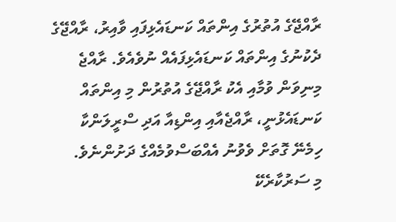ރާއްޖޭގެ އުތުރުގެ އިންތައް ކަނޑައެޅިފައި ވާއިރު، ރާއްޖޭގެ ދެކުނުގެ އިންތައް ކަނޑައެޅިފައެއް ނުވެއެވެ. ރާއްޖެ މިނިވަން ވުމާއި އެކު ރާއްޖޭގެ އުތުރުން މި އިންތައް ކަނޑައެޅުނީ، ރާއްޖެއާއި އިންޑިއާ އަދި ސްރީލަންކާ ހިމެނޭ ގޮތަށް ވެވުނު އެއްބަސްވުމެއްގެ ދަށުންނެވެ.
މި ސަރުކާރެކޭ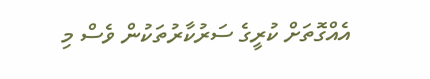އެއްގޮތަށް ކުރީގެ ސަރުކާރުތަކުން ވެސް މި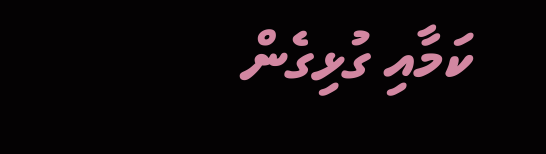ކަމާއި ގުޅިގެން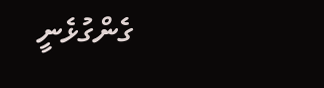ގެންގުޅެނީ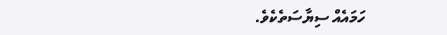ހަމައެއް ސިޔާސަތެކެވެ.